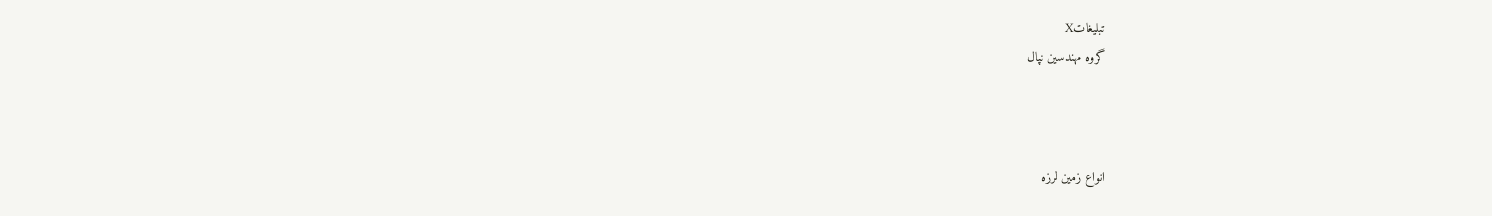تبليغاتX
گروه مهندسین نپال



انواع زمين لرزه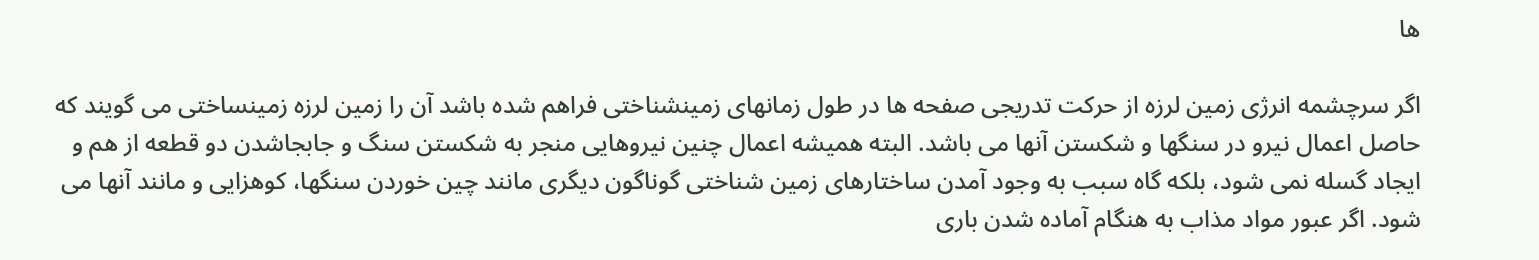ها

اگر سرچشمه انرژی زمین لرزه از حرکت تدریجی صفحه ها در طول زمانهای زمینشناختی فراهم شده باشد آن را زمین لرزه زمینساختی می گویند که حاصل اعمال نیرو در سنگها و شکستن آنها می باشد. البته همیشه اعمال چنین نیروهایی منجر به شکستن سنگ و جابجاشدن دو قطعه از هم و ایجاد گسله نمی شود، بلکه گاه سبب به وجود آمدن ساختارهای زمین شناختی گوناگون دیگری مانند چین خوردن سنگها، کوهزایی و مانند آنها می شود. اگر عبور مواد مذاب به هنگام آماده شدن باری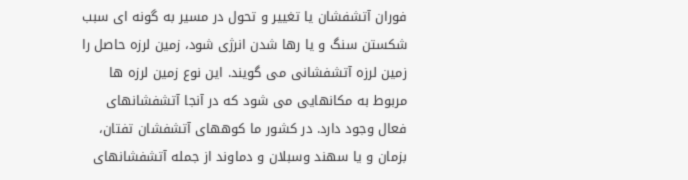فوران آتشفشان یا تغییر و تحول در مسیر به گونه ای سبب شکستن سنگ و یا رها شدن انرژی شود، زمین لرزه حاصل را زمین لرزه آتشفشانی می گویند. این نوع زمین لرزه ها مربوط به مکانهایی می شود که در آنجا آتشفشانهای فعال وجود دارد. در کشور ما کوههای آتشفشان تفتان، بزمان و یا سهند وسبلان و دماوند از جمله آتشفشانهای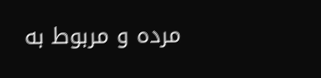مرده و مربوط به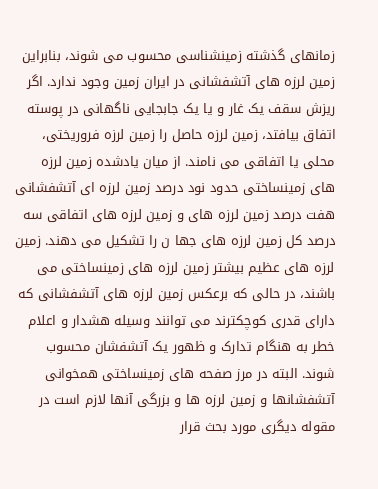زمانهای گذشته زمینشناسی محسوب می شوند، بنابراین زمین لرزه های آتشفشانی در ایران زمین وجود ندارد. اگر ریزش سقف یک غار و یا یک جابجایی ناگهانی در پوسته اتفاق بیافتد، زمین لرزه حاصل را زمین لرزه فروریختی، محلی یا اتفاقی می نامند. از میان یادشده زمین لرزه های زمینساختی حدود نود درصد زمین لرزه ای آتشفشانی هفت درصد زمین لرزه های و زمین لرزه های اتفاقی سه درصد کل زمین لرزه های جها ن را تشکیل می دهند. زمین لرزه های عظیم بیشتر زمین لرزه های زمینساختی می باشند، در حالی که برعکس زمین لرزه های آتشفشانی که دارای قدری کوچکترند می توانند وسیله هشدار و اعلام خطر به هنگام تدارک و ظهور یک آتشفشان محسوب شوند. البته در مرز صفحه های زمینساختی همخوانی آتشفشانها و زمین لرزه ها و بزرگی آنها لازم است در مقوله دیگری مورد بحث قرار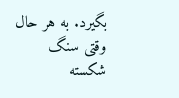بگیرد. به هر حال وقتی سنگ شکسته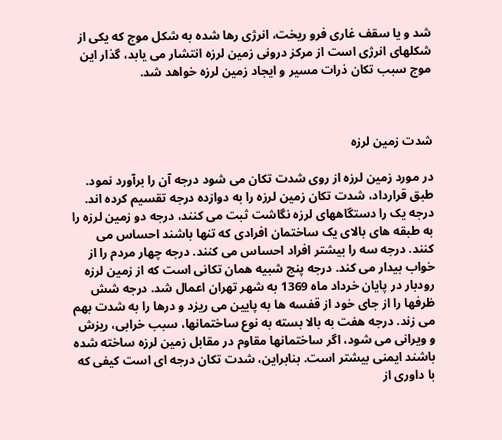شد و یا سقف غاری فرو ریخت، انرژی رها شده به شکل موج که یکی از شکلهای انرژی است از مرکز درونی زمین لرزه انتشار می یابد، گذار این موج سبب تکان ذرات مسیر و ایجاد زمین لرزه خواهد شد.



شدت زمين لرزه

در مورد زمین لرزه از روی شدت تکان می شود درجه آن را برآورد نمود. طبق قرارداد، شدت تکان زمین لرزه را به دوازده درجه تقسیم کرده اند. درجه یک را دستگاههای لرزه نگاشت ثبت می کنند، درجه دو زمین لرزه را به طبقه های بالای یک ساختمان افرادی که تنها باشند احساس می کنند. درجه سه را بیشتر افراد احساس می کنند. درجه چهار مردم را از خواب بیدار می کند. درجه پنج شبیه همان تکانی است که از زمین لرزه رودبار در پایان خرداد ماه 1369 به شهر تهران اعمال شد. درجه شش ظرفها را از جای خود از قفسه ها به پایین می ریزد و درها را به شدت بهم می زند. درجه هفت به بالا بسته به نوع ساختمانها، سبب خرابی، ریزش و ویرانی می شود، اگر ساختمانها مقاوم در مقابل زمین لرزه ساخته شده باشند ایمنی بیشتر است. بنابراین، شدت تکان درجه ای است کیفی که با داوری از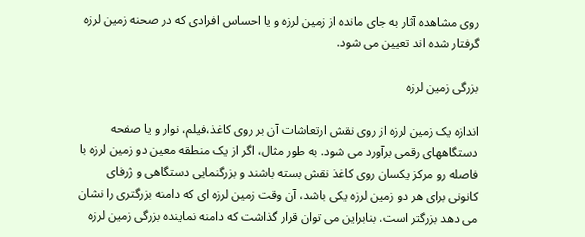روی مشاهده آثار به جای مانده از زمین لرزه و یا احساس افرادی که در صحنه زمین لرزه گرفتار شده اند تعیین می شود.

بزرگی زمين لرزه

اندازه یک زمین لرزه از روی نقش ارتعاشات آن بر روی کاغذ،‌فیلم، نوار و یا صفحه دستگاههای رقمی برآورد می شود. به طور مثال، اگر از یک منطقه معین دو زمین لرزه با فاصله رو مرکز یکسان روی کاغذ نقش بسته باشند و بزرگنمایی دستگاهی و ژرفای کانونی برای هر دو زمین لرزه یکی باشد، آن وقت زمین لرزه ای که دامنه بزرگتری را نشان می دهد بزرگتر است. بنابراین می توان قرار گذاشت که دامنه نماینده بزرگی زمین لرزه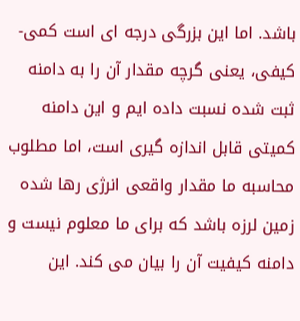باشد. اما این بزرگی درجه ای است کمی- کیفی، یعنی گرچه مقدار آن را به دامنه ثبت شده نسبت داده ایم و این دامنه کمیتی قابل اندازه گیری است، اما مطلوب محاسبه ما مقدار واقعی انرژی رها شده زمین لرزه باشد که برای ما معلوم نیست و دامنه کیفیت آن را بیان می کند. این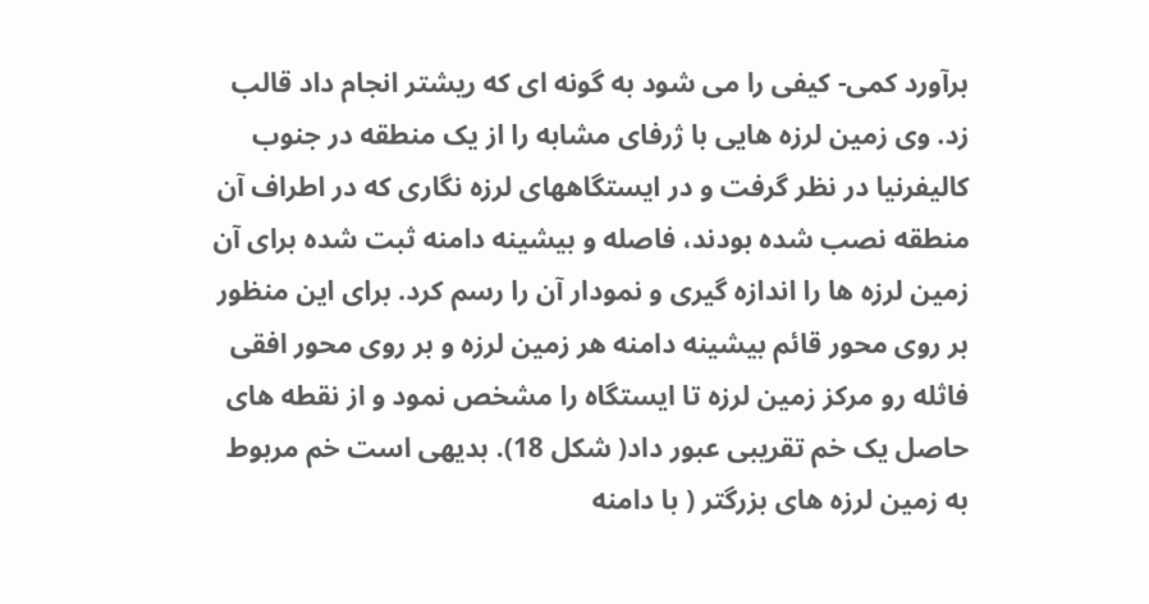برآورد کمی- کیفی را می شود به گونه ای که ریشتر انجام داد قالب زد. وی زمین لرزه هایی با ژرفای مشابه را از یک منطقه در جنوب کالیفرنیا در نظر گرفت و در ایستگاههای لرزه نگاری که در اطراف آن منطقه نصب شده بودند، فاصله و بیشینه دامنه ثبت شده برای آن زمین لرزه ها را اندازه گیری و نمودار آن را رسم کرد. برای این منظور بر روی محور قائم بیشینه دامنه هر زمین لرزه و بر روی محور افقی فاثله رو مرکز زمین لرزه تا ایستگاه را مشخص نمود و از نقطه های حاصل یک خم تقریبی عبور داد( شکل 18). بدیهی است خم مربوط به زمین لرزه های بزرگتر ( با دامنه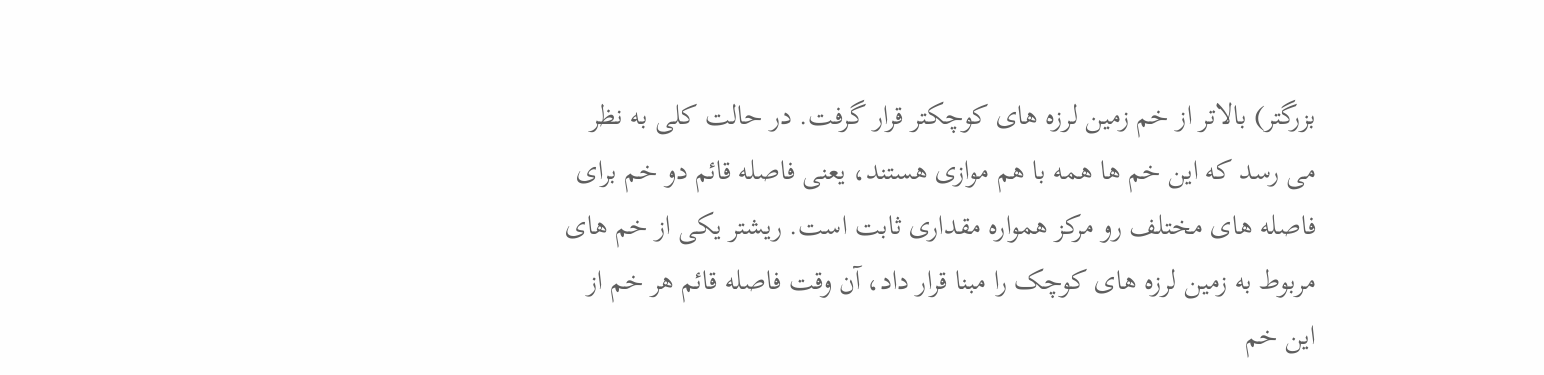بزرگتر) بالاتر از خم زمین لرزه های کوچکتر قرار گرفت. در حالت کلی به نظر می رسد که این خم ها همه با هم موازی هستند، یعنی فاصله قائم دو خم برای فاصله های مختلف رو مرکز همواره مقداری ثابت است. ریشتر یکی از خم های مربوط به زمین لرزه های کوچک را مبنا قرار داد، آن وقت فاصله قائم هر خم از این خم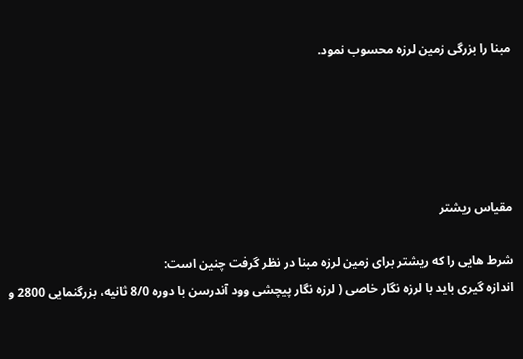مبنا را بزرگی زمین لرزه محسوب نمود.





مقياس ريشتر

شرط هایی را که ریشتر برای زمین لرزه مبنا در نظر گرفت چنین است:
اندازه گیری باید با لرزه نگار خاصی ( لرزه نگار پیچشی وود آندرسن با دوره 8/0 ثانیه، بزرگنمایی 2800 و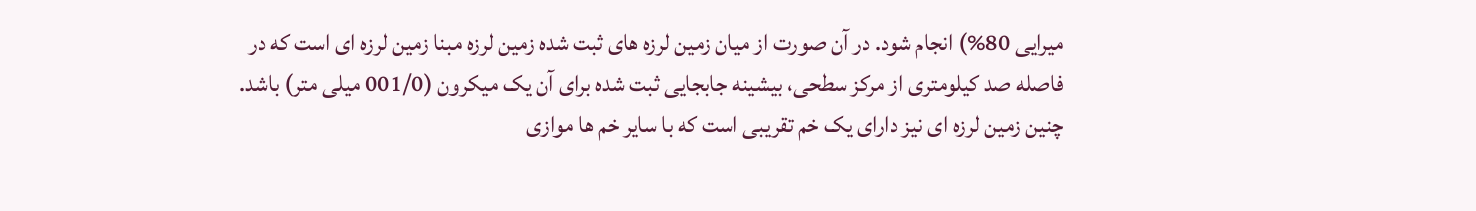میرایی 80%) انجام شود. در آن صورت از میان زمین لرزه های ثبت شده زمین لرزه مبنا زمین لرزه ای است که در فاصله صد کیلومتری از مرکز سطحی، بیشینه جابجایی ثبت شده برای آن یک میکرون (001/0 میلی متر) باشد. چنین زمین لرزه ای نیز دارای یک خم تقریبی است که با سایر خم ها موازی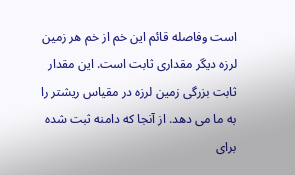است وفاصله قائم این خم از خم هر زمین لرزه دیگر مقداری ثابت است. این مقدار ثابت بزرگی زمین لرزه در مقیاس ریشتر را به ما می دهد. از آنجا که دامنه ثبت شده برای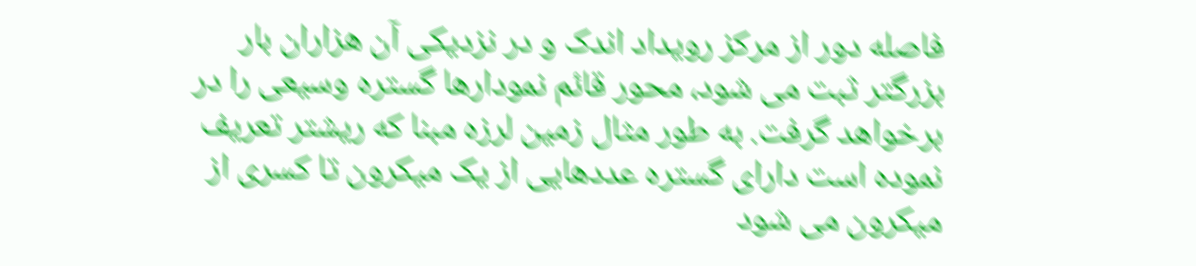فاصله دور از مرکز رویداد اندک و در نزدیکی آن هزاران بار بزرگتر ثبت می شود، محور قائم نمودارها گستره وسیعی را در برخواهد گرفت. به طور مثال زمین لرزه مبنا که ریشتر تعریف نموده است دارای گستره عددهایی از یک میکرون تا کسری از میکرون می شود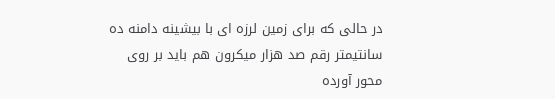در حالی که برای زمین لرزه ای با بیشینه دامنه ده سانتیمتر رقم صد هزار میکرون هم باید بر روی محور آورده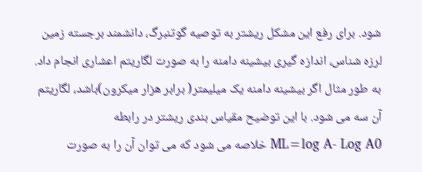شود. برای رفع این مشکل ریشتر به توصیه گوتنبرگ، دانشمند برجسته زمین لرزه شناس، اندازه گیری بیشینه دامنه را به صورت لگاریتم اعشاری انجام داد. به طور مثال اگر بیشینه دامنه یک میلیمتر( برابر هزار میکرون)باشد، لگاریتم آن سه می شود. با این توضیح مقیاس بندی ریشتر در رابطه
ML=log A- Log A0 خلاصه می شود که می توان آن را به صورت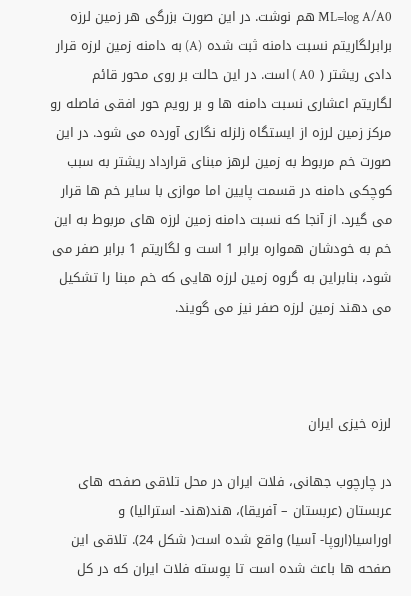ML=log A/A0 هم نوشت. در این صورت بزرگی هر زمین لرزه برابرلگاریتم نسبت دامنه ثبت شده (A) به دامنه زمین لرزه قرار دادی ریشتر ( A0 ) است. در این حالت بر روی محور قائم لگاریتم اعشاری نسبت دامنه ها و بر رویم حور افقی فاصله رو مرکز زمین لرزه از ایستگاه زلزله نگاری آورده می شود. در این صورت خم مربوط به زمین لرهز مبنای قرارداد ریشتر به سبب کوچکی دامنه در قسمت پایین اما موازی با سایر خم ها قرار می گیرد. از آنجا که نسبت دامنه زمین لرزه های مربوط به این خم به خودشان همواره برابر 1 است و لگاریتم 1 برابر صفر می شود، بنابراین به گروه زمین لرزه هایی که خم مبنا را تشکیل می دهند زمین لرزه صفر نیز می گویند.



لرزه خيزی ايران

در چارچوب جهانی، فلات ایران در محل تلاقی صفحه های عربستان (عربستان – آفریقا)، هند(هند- استرالیا) و اوراسیا(اروپا- آسیا) واقع شده است( شکل 24). تلاقی این صفحه ها باعث شده است تا پوسته فلات ایران که در کل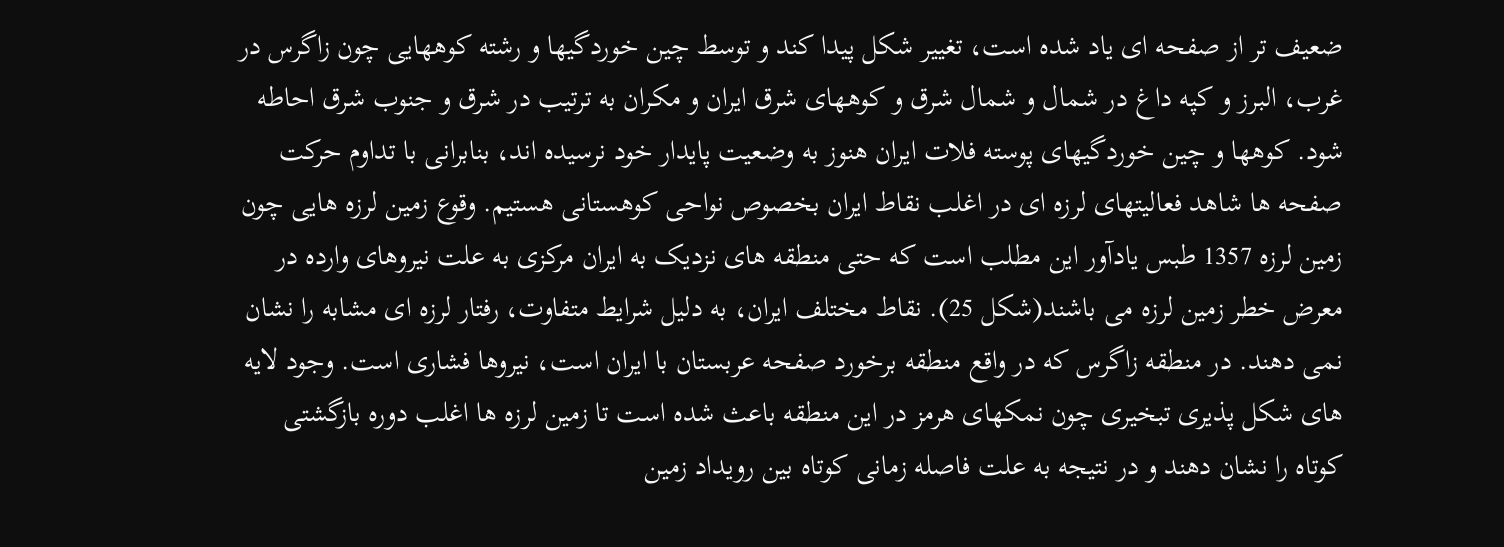ضعیف تر از صفحه ای یاد شده است، تغییر شکل پیدا کند و توسط چین خوردگیها و رشته کوههایی چون زاگرس در غرب، البرز و کپه داغ در شمال و شمال شرق و کوههای شرق ایران و مکران به ترتیب در شرق و جنوب شرق احاطه شود. کوهها و چین خوردگیهای پوسته فلات ایران هنوز به وضعیت پایدار خود نرسیده اند، بنابرانی با تداوم حرکت صفحه ها شاهد فعالیتهای لرزه ای در اغلب نقاط ایران بخصوص نواحی کوهستانی هستیم. وقوع زمین لرزه هایی چون زمین لرزه 1357 طبس یادآور این مطلب است که حتی منطقه های نزدیک به ایران مرکزی به علت نیروهای وارده در معرض خطر زمین لرزه می باشند(شکل 25). نقاط مختلف ایران، به دلیل شرایط متفاوت، رفتار لرزه ای مشابه را نشان نمی دهند. در منطقه زاگرس که در واقع منطقه برخورد صفحه عربستان با ایران است، نیروها فشاری است. وجود لایه های شکل پذیری تبخیری چون نمکهای هرمز در این منطقه باعث شده است تا زمین لرزه ها اغلب دوره بازگشتی کوتاه را نشان دهند و در نتیجه به علت فاصله زمانی کوتاه بین رویداد زمین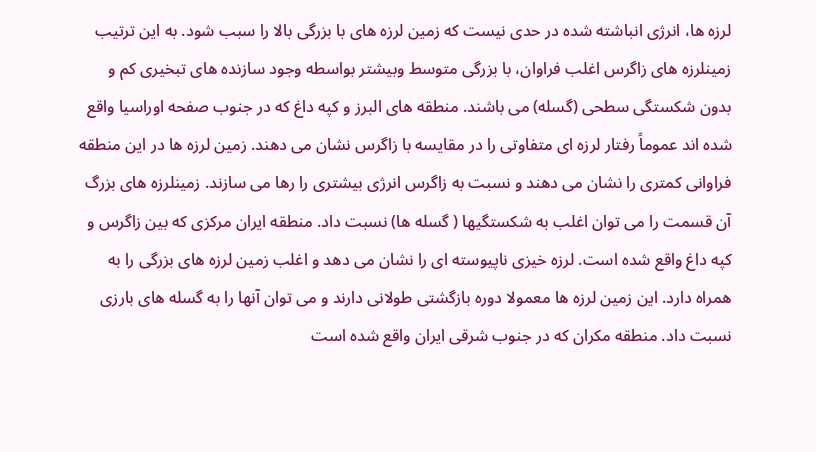لرزه ها، انرژی انباشته شده در حدی نیست که زمین لرزه های با بزرگی بالا را سبب شود. به این ترتیب زمینلرزه های زاگرس اغلب فراوان، با بزرگی متوسط وبیشتر بواسطه وجود سازنده های تبخیری کم و بدون شکستگی سطحی (گسله) می باشند. منطقه های البرز و کپه داغ که در جنوب صفحه اوراسیا واقع شده اند عموماً رفتار لرزه ای متفاوتی را در مقایسه با زاگرس نشان می دهند. زمین لرزه ها در این منطقه فراوانی کمتری را نشان می دهند و نسبت به زاگرس انرژی بیشتری را رها می سازند. زمینلرزه های بزرگ آن قسمت را می توان اغلب به شکستگیها ( گسله ها) نسبت داد. منطقه ایران مرکزی که بین زاگرس و کپه داغ واقع شده است. لرزه خیزی ناپیوسته ای را نشان می دهد و اغلب زمین لرزه های بزرگی را به همراه دارد. این زمین لرزه ها معمولا دوره بازگشتی طولانی دارند و می توان آنها را به گسله های بارزی نسبت داد. منطقه مکران که در جنوب شرقی ایران واقع شده است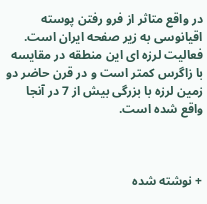در واقع متاثر از فرو رفتن پوسته اقیانوسی به زیر صفحه ایران است. فعالیت لرزه ای این منطقه در مقایسه با زاگرس کمتر است و در قرن حاضر دو زمین لرزه با بزرگی بیش از 7 در آنجا واقع شده است.



+ نوشته شده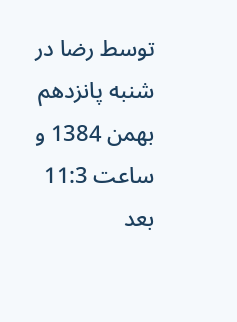توسط رضا در شنبه پانزدهم بهمن 1384 و ساعت 11:3 بعد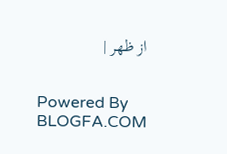از ظهر |


Powered By
BLOGFA.COM